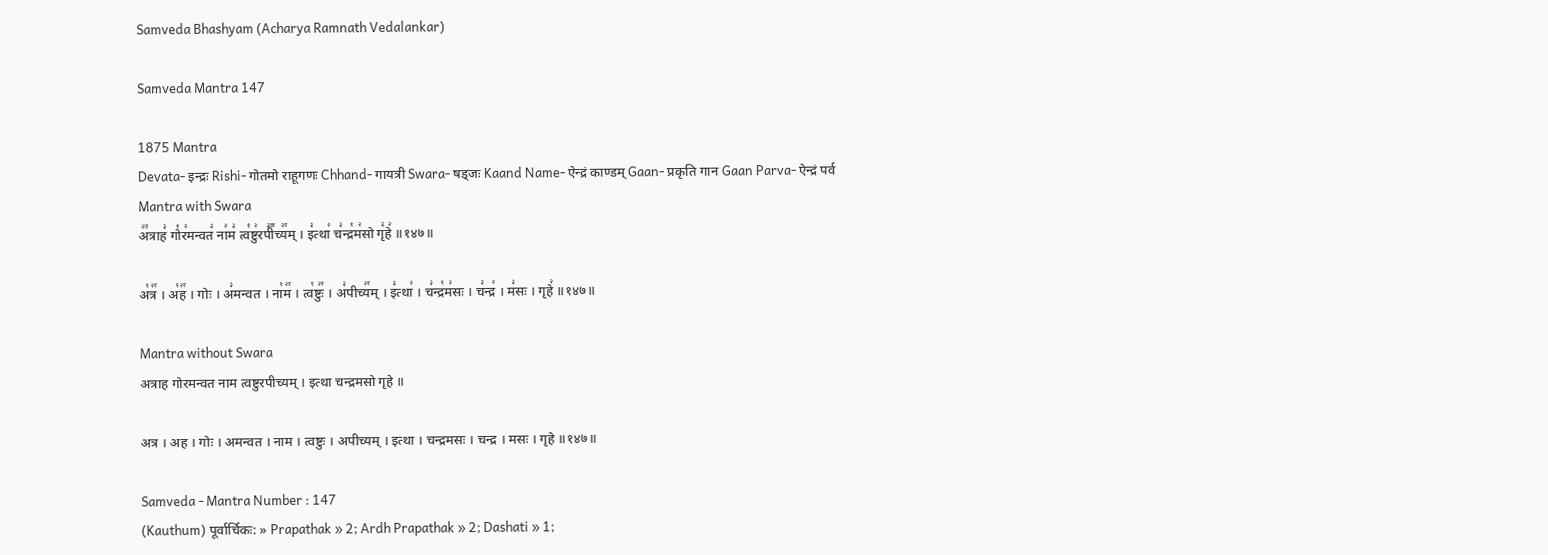Samveda Bhashyam (Acharya Ramnath Vedalankar)

Samveda Mantra 147

1875 Mantra
Devata- इन्द्रः Rishi- गोतमो राहूगणः Chhand- गायत्री Swara- षड्जः Kaand Name- ऐन्द्रं काण्डम् Gaan- प्रकृति गान Gaan Parva- ऐन्द्रं पर्व
Mantra with Swara
अ꣢꣫त्राह꣣ गो꣡र꣢मन्वत꣣ ना꣢म꣣ त्व꣡ष्टु꣢रपी꣣꣬च्य꣢꣯म् । इ꣣त्था꣢ च꣣न्द्र꣡म꣢सो गृ꣣हे꣢ ॥१४७॥

अ꣡त्र꣢꣯ । अ꣡ह꣢꣯ । गोः । अ꣣मन्वत । ना꣡म꣢꣯ । त्व꣡ष्टुः꣢꣯ । अ꣣पीच्य꣢꣯म् । इ꣣त्था꣢ । च꣣न्द्र꣡म꣢सः । च꣣न्द्र꣢ । म꣣सः । गृहे꣢ ॥१४७॥

Mantra without Swara
अत्राह गोरमन्वत नाम त्वष्टुरपीच्यम् । इत्था चन्द्रमसो गृहे ॥

अत्र । अह । गोः । अमन्वत । नाम । त्वष्टुः । अपीच्यम् । इत्था । चन्द्रमसः । चन्द्र । मसः । गृहे ॥१४७॥

Samveda - Mantra Number : 147
(Kauthum) पूर्वार्चिकः: » Prapathak » 2; Ardh Prapathak » 2; Dashati » 1;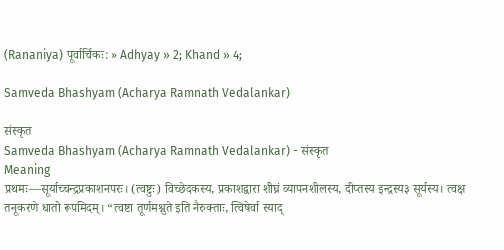(Rananiya) पूर्वार्चिकः: » Adhyay » 2; Khand » 4;

Samveda Bhashyam (Acharya Ramnath Vedalankar)

संस्कृत
Samveda Bhashyam (Acharya Ramnath Vedalankar) - संस्कृत
Meaning
प्रथमः—सूर्याच्चन्द्रप्रकाशनपरः। (त्वष्टुः) विच्छेदकस्य, प्रकाशद्वारा शीघ्रं व्यापनशीलस्य, दीप्तस्य इन्द्रस्य३ सूर्यस्य। त्वक्ष तनूकरणे धातो रूपमिदम्। “त्वष्टा तूर्णमश्नुते इति नैरुक्ताः, त्विषेर्वा स्याद्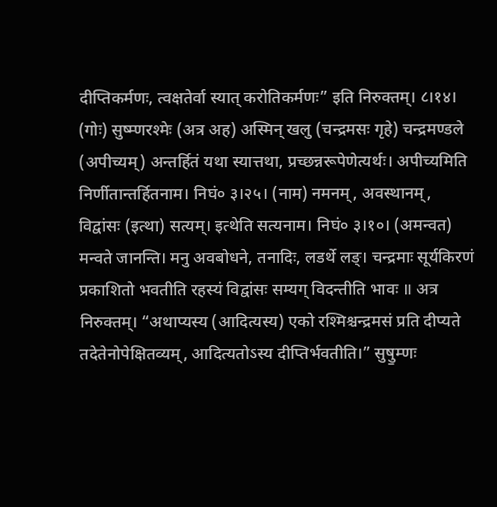दीप्तिकर्मणः, त्वक्षतेर्वा स्यात् करोतिकर्मणः” इति निरुक्तम्। ८।१४। (गोः) सुष्म्णरश्मेः (अत्र अह) अस्मिन् खलु (चन्द्रमसः गृहे) चन्द्रमण्डले (अपीच्यम्) अन्तर्हितं यथा स्यात्तथा, प्रच्छन्नरूपेणेत्यर्थः। अपीच्यमिति निर्णीतान्तर्हितनाम। निघं० ३।२५। (नाम) नमनम्, अवस्थानम्, विद्वांसः (इत्था) सत्यम्। इत्थेति सत्यनाम। निघं० ३।१०। (अमन्वत) मन्वते जानन्ति। मनु अवबोधने, तनादिः, लडर्थे लङ्। चन्द्रमाः सूर्यकिरणं प्रकाशितो भवतीति रहस्यं विद्वांसः सम्यग् विदन्तीति भावः ॥ अत्र निरुक्तम्। “अथाप्यस्य (आदित्यस्य) एको रश्मिश्चन्द्रमसं प्रति दीप्यते तदेतेनोपेक्षितव्यम्, आदित्यतोऽस्य दीप्तिर्भवतीति।” सुषु॒म्णः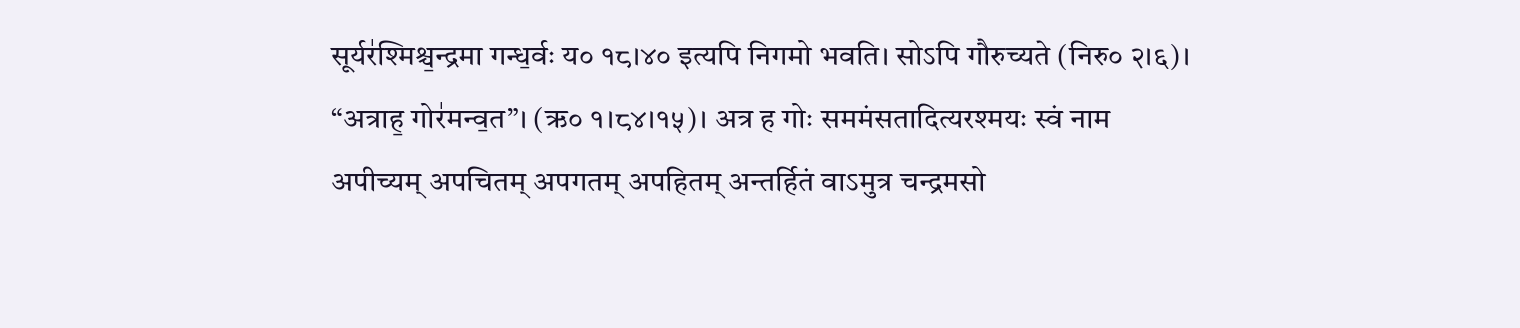सूर्यर॑श्मिश्च॒न्द्रमा गन्ध॒र्वः य० १८।४० इत्यपि निगमो भवति। सोऽपि गौरुच्यते (निरु० २।६)। “अत्राह॒ गोर॑मन्व॒त”। (ऋ० १।८४।१५)। अत्र ह गोः सममंसतादित्यरश्मयः स्वं नाम अपीच्यम् अपचितम् अपगतम् अपहितम् अन्तर्हितं वाऽमुत्र चन्द्रमसो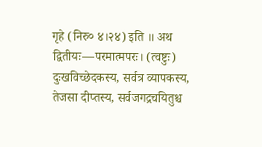गृहे (निरु० ४।२४) इति ॥ अथ द्वितीयः—परमात्मपरः। (त्वष्टुः) दुःखविच्छेदकस्य, सर्वत्र व्यापकस्य, तेजसा दीप्तस्य, सर्वजगद्रचयितुश्च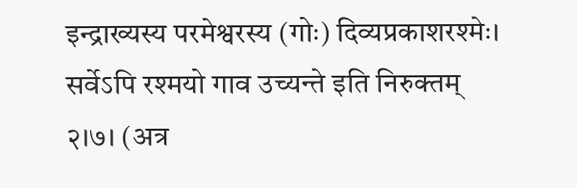इन्द्राख्यस्य परमेश्वरस्य (गोः) दिव्यप्रकाशरश्मेः। सर्वेऽपि रश्मयो गाव उच्यन्ते इति निरुक्तम् २।७। (अत्र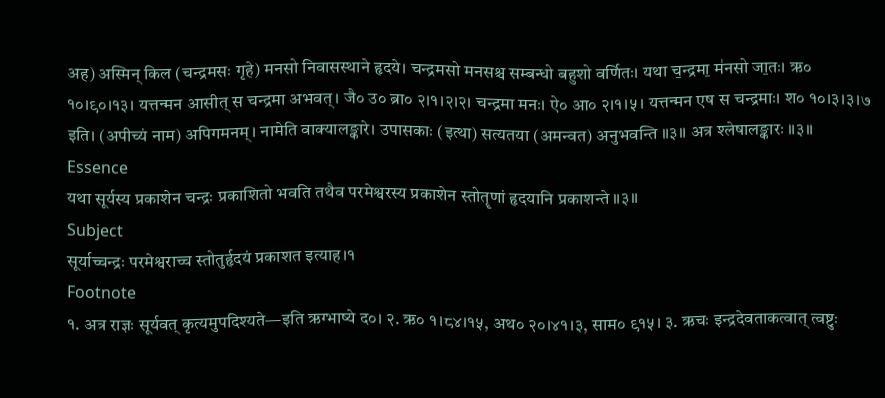अह) अस्मिन् किल (चन्द्रमसः गृहे) मनसो निवासस्थाने हृदये। चन्द्रमसो मनसश्च सम्बन्धो बहुशो वर्णितः। यथा च॒न्द्रमा॒ म॑नसो जा॒तः। ऋ० १०।९०।१३। यत्तन्मन आसीत् स चन्द्रमा अभवत्। जै० उ० ब्रा० २।१।२।२। चन्द्रमा मनः। ऐ० आ० २।१।५। यत्तन्मन एष स चन्द्रमाः। श० १०।३।३।७ इति। (अपीच्यं नाम) अपिगमनम्। नामेति वाक्यालङ्कारे। उपासकाः (इत्था) सत्यतया (अमन्वत) अनुभवन्ति ॥३॥ अत्र श्लेषालङ्कारः ॥३॥
Essence
यथा सूर्यस्य प्रकाशेन चन्द्रः प्रकाशितो भवति तथैव परमेश्वरस्य प्रकाशेन स्तोतॄणां हृदयानि प्रकाशन्ते ॥३॥
Subject
सूर्याच्चन्द्रः परमेश्वराच्च स्तोतुर्हृदयं प्रकाशत इत्याह।१
Footnote
१. अत्र राज्ञः सूर्यवत् कृत्यमुपदिश्यते—इति ऋग्भाष्ये द०। २. ऋ० १।८४।१५, अथ० २०।४१।३, साम० ९१५। ३. ऋचः इन्द्रदेवताकत्वात् त्वष्टुः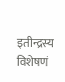इतीन्द्रस्य विशेषणं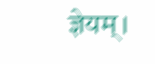ज्ञेयम्।